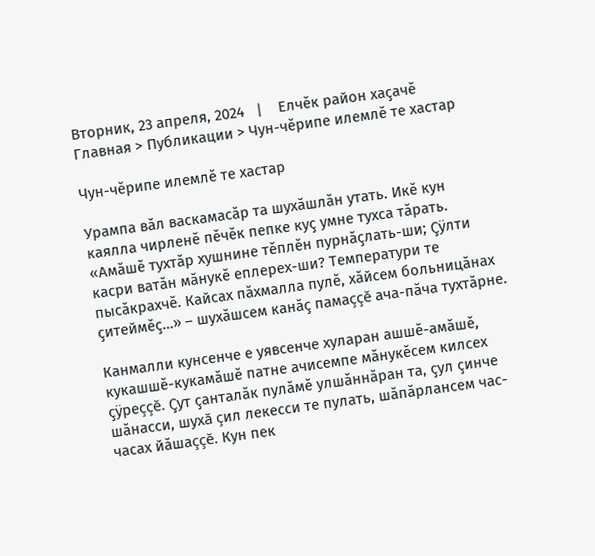Вторник, 23 апреля, 2024   |    Елчĕк район хаçачĕ
Главная > Публикации > Чун-чĕрипе илемлĕ те хастар

Чун-чĕрипе илемлĕ те хастар

Урампа вăл васкамасăр та шухăшлăн утать. Икĕ кун каялла чирленĕ пĕчĕк пепке куç умне тухса тăрать. «Амăшĕ тухтăр хушнине тĕплĕн пурнăçлать-ши; Çÿлти касри ватăн мăнукĕ еплерех-ши? Температури те пысăкрахчĕ. Кайсах пăхмалла пулĕ, хăйсем больницăнах çитеймĕç…» – шухăшсем канăç памаççĕ ача-пăча тухтăрне.

Канмалли кунсенче е уявсенче хуларан ашшĕ-амăшĕ, кукашшĕ-кукамăшĕ патне ачисемпе мăнукĕсем килсех çÿреççĕ. Çут çанталăк пулăмĕ улшăннăран та, çул çинче шăнасси, шухă çил лекесси те пулать, шăпăрлансем час-часах йăшаççĕ. Кун пек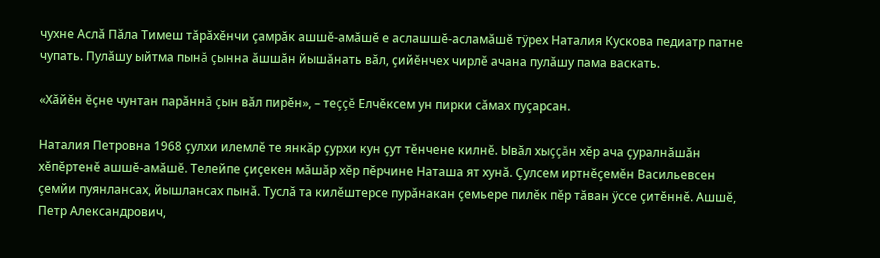чухне Аслă Пăла Тимеш тăрăхĕнчи çамрăк ашшĕ-амăшĕ е аслашшĕ-асламăшĕ тÿрех Наталия Кускова педиатр патне чупать. Пулăшу ыйтма пынă çынна ăшшăн йышăнать вăл, çийĕнчех чирлĕ ачана пулăшу пама васкать.

«Хăйĕн ĕçне чунтан парăннă çын вăл пирĕн», – теççĕ Елчĕксем ун пирки сăмах пуçарсан.

Наталия Петровна 1968 çулхи илемлĕ те янкăр çурхи кун çут тĕнчене килнĕ. Ывăл хыççăн хĕр ача çуралнăшăн хĕпĕртенĕ ашшĕ-амăшĕ. Телейпе çиçекен мăшăр хĕр пĕрчине Наташа ят хунă. Çулсем иртнĕçемĕн Васильевсен çемйи пуянлансах, йышлансах пынă. Туслă та килĕштерсе пурăнакан çемьере пилĕк пĕр тăван ÿссе çитĕннĕ. Ашшĕ, Петр Александрович,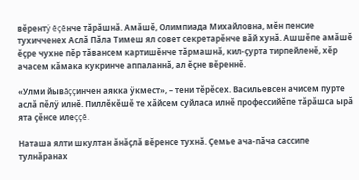вĕрентÿ ĕçĕнче тăрăшнă. Амăшĕ, Олимпиада Михайловна, мĕн пенсие тухичченех Аслă Пăла Тимеш ял совет секретарĕнче вăй хунă. Ашшĕпе амăшĕ ĕçре чухне пĕр тăвансем картишĕнче тăрмашнă, кил-çурта тирпейленĕ, хĕр ачасем кăмака кукринче аппаланнă, ал ĕçне вĕреннĕ.

«Улми йывăççинчен аякка ÿкмест», – тени тĕрĕсех. Васильевсен ачисем пурте аслă пĕлÿ илнĕ. Пиллĕкĕшĕ те хăйсем суйласа илнĕ профессийĕпе тăрăшса ырă ята çĕнсе илеççĕ.

Наташа ялти шкултан ăнăçлă вĕренсе тухнă. Çемье ача-пăча сассипе тулнăранах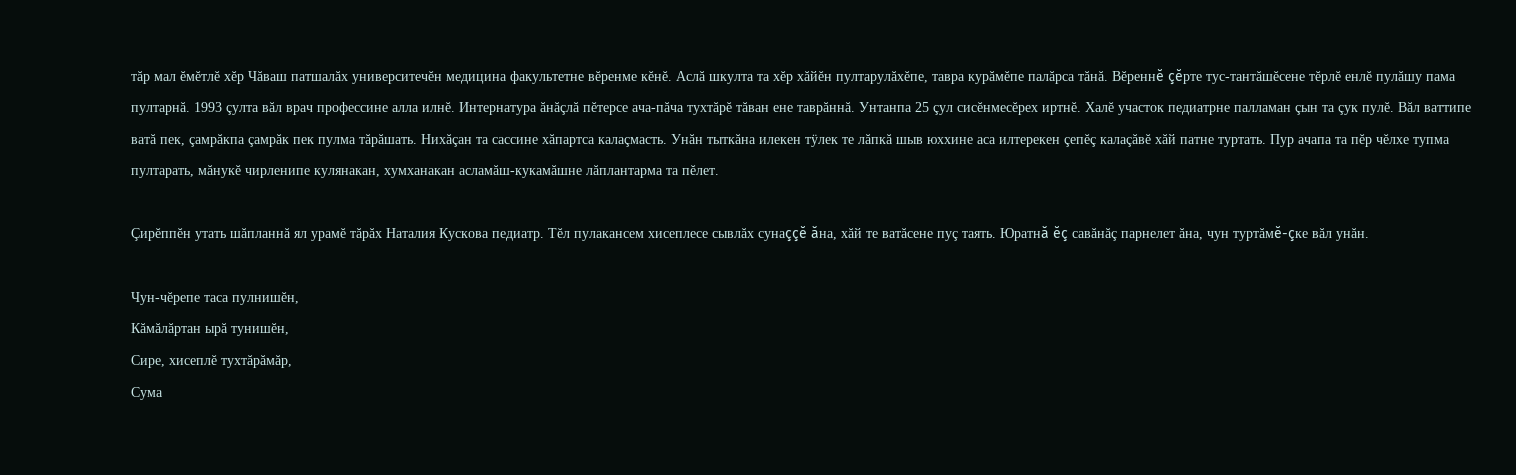тăр мал ĕмĕтлĕ хĕр Чăваш патшалăх университечĕн медицина факультетне вĕренме кĕнĕ. Аслă шкулта та хĕр хăйĕн пултарулăхĕпе, тавра курăмĕпе палăрса тăнă. Вĕреннĕ çĕрте тус-тантăшĕсене тĕрлĕ енлĕ пулăшу пама пултарнă. 1993 çулта вăл врач профессине алла илнĕ. Интернатура ăнăçлă пĕтерсе ача-пăча тухтăрĕ тăван ене таврăннă. Унтанпа 25 çул сисĕнмесĕрех иртнĕ. Халĕ участок педиатрне палламан çын та çук пулĕ. Вăл ваттипе ватă пек, çамрăкпа çамрăк пек пулма тăрăшать. Нихăçан та сассине хăпартса калаçмасть. Унăн тыткăна илекен тÿлек те лăпкă шыв юххине аса илтерекен çепĕç калаçăвĕ хăй патне туртать. Пур ачапа та пĕр чĕлхе тупма пултарать, мăнукĕ чирленипе кулянакан, хумханакан асламăш-кукамăшне лăплантарма та пĕлет.

Çирĕппĕн утать шăпланнă ял урамĕ тăрăх Наталия Кускова педиатр. Тĕл пулакансем хисеплесе сывлăх сунаççĕ ăна, хăй те ватăсене пуç таять. Юратнă ĕç савăнăç парнелет ăна, чун туртăмĕ-çке вăл унăн.

Чун-чĕрепе таса пулнишĕн,
Кăмăлăртан ырă тунишĕн,
Сире, хисеплĕ тухтăрăмăр,
Сума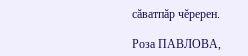сăватпăр чĕререн.

Роза ПАВЛОВА,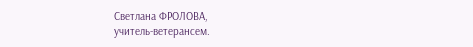Светлана ФРОЛОВА,
учитель-ветерансем.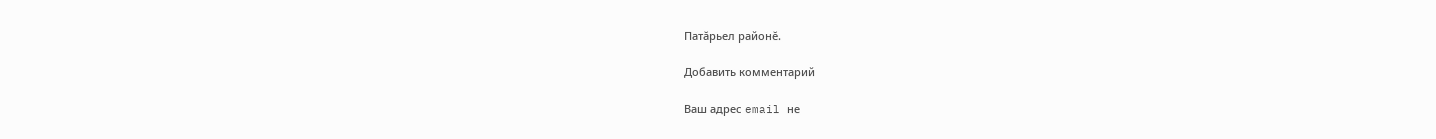Патăрьел районĕ.

Добавить комментарий

Ваш адрес email не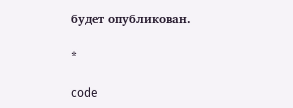будет опубликован.

*

code